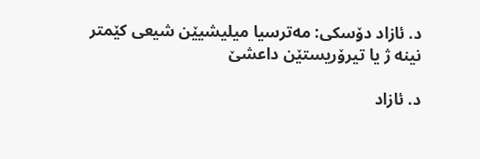د. ئازاد دۆسكی: مه‌ترسیا میلیشیێن شیعی كێمتر نینه‌ ژ یا تیرۆریستێن داعشێ‌

د. ئازاد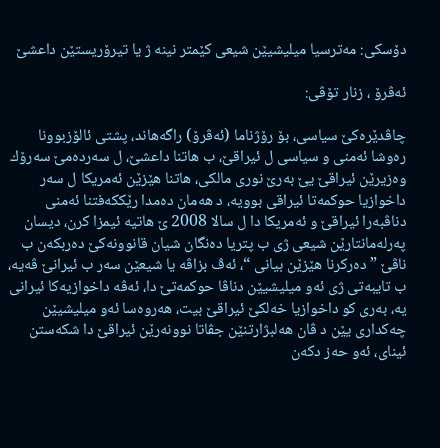دۆسكی: مه‌ترسیا میلیشیێن شیعی كێمتر نینه‌ ژ یا تیرۆریستێن داعشێ‌

ئه‌ڤرۆ ، زنار تۆڤی:

چاڤدێره‌كێ‌ سیاسی، بۆ رۆژناما (ئه‌ڤرۆ) راگه‌هاند، پشتی ئالۆزبوونا ره‌وشا ئه‌منی و سیاسی ل ئیراقێ، ب هاتنا داعشێ‌، ل سه‌رده‌مێ‌ سه‌رۆك وه‌زیرێن ئیراقێ یێ‌ به‌رێ‌ نوری مالكی، هاتنا هێزێن ئه‌مریكا ل سه‌ر داخوازیا حوكمه‌تا ئیراقی بوویه‌، د هه‌مان ده‌مدا رێككه‌فتنا ئه‌منی دناڤبه‌را ئیراقێ و ئه‌مریكا دا ل سالا 2008 ێ‌ هاتیه‌ ئیمزا كرن، دیسان په‌رله‌مانتارێن شیعی ژی ب پتریا ده‌نگان شیان قانوونه‌كێ‌ ده‌ربكه‌ن ب ناڤێ‌ ” ده‌ركرنا هێزێن بیانی “، ئه‌ڤ بزاڤه‌ یا شیعێن سه‌ر ب ئیرانێ‌ ڤه‌یه‌، ب تایبه‌تی ژی ئه‌و میلیشیێن دناڤا حوكمه‌تێ دا، ئه‌ڤه‌ داخوازیه‌كا ئیرانی یه‌، به‌ری كو داخوازیا خه‌لكێ‌ ئیراقێ بیت، هه‌روه‌سا ئه‌و میلیشیێن چه‌كداری یێن د ڤان هه‌لبژارتنێن جڤاتا نوونه‌رێن ئیراقێ دا شكه‌ستن ئینای، ئه‌و حه‌ز دكه‌ن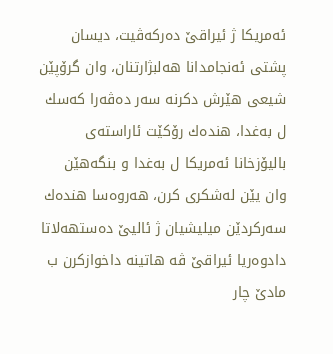ئه‌مریكا ژ ئیراقێ ده‌ركه‌ڤیت، دیسان پشتی ئه‌نجامدانا هه‌لبژارتنان، وان گرۆپێن شیعی هێرش دكرنه‌ سه‌ر ده‌ڤه‌را كه‌سك ل به‌غدا، هنده‌ك رۆكێت ئاراسته‌ی بالیۆزخانا ئه‌مریكا ل به‌غدا و بنگه‌هێن وان یێن له‌شكری كرن، هه‌روه‌سا هنده‌ك سه‌ركردێن میلیشیان ژ ئالیێ‌ ده‌ستهه‌لاتا دادوه‌ریا ئیراقێ ڤه‌ هاتینه‌ داخوازكرن ب مادێ‌ چار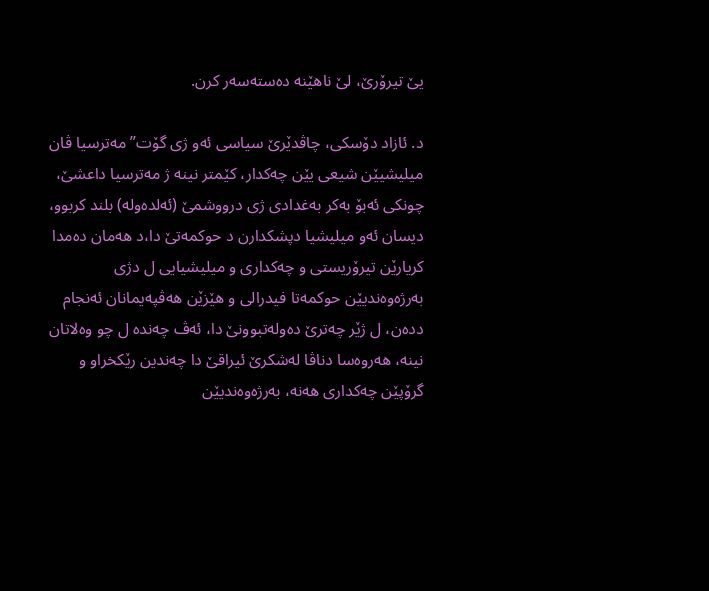یێ‌ تیرۆرێ‌، لێ‌ ناهێنه‌ ده‌سته‌سه‌ر كرن.

د. ئازاد دۆسكی، چاڤدێرێ سیاسی ئه‌و ژی گۆت” مه‌ترسیا ڤان میلیشیێن شیعی یێن چه‌كدار، كێمتر نینه‌ ژ مه‌ترسیا داعشێ‌، چونكی ئه‌بۆ به‌كر به‌غدادی ژی درووشمێ‌ (ئه‌لده‌وله‌) بلند كربوو، دیسان ئه‌و میلیشیا دپشكدارن د حوكمه‌تێ‌ دا،د هه‌مان ده‌مدا كریارێن تیرۆریستی و چه‌كداری و میلیشیایی ل دژی به‌رژه‌وه‌ندیێن حوكمه‌تا فیدرالی و هێزێن هه‌ڤپه‌یمانان ئه‌نجام دده‌ن، ل ژێر چه‌ترێ‌ ده‌وله‌تبوونێ‌ دا، ئه‌ڤ چه‌نده‌ ل چو وه‌لاتان نینه‌، هه‌روه‌سا دناڤا له‌شكرێ ئیراقێ دا چه‌ندین رێكخراو و گرۆپێن چه‌كداری هه‌نه‌، به‌رژه‌وه‌ندیێن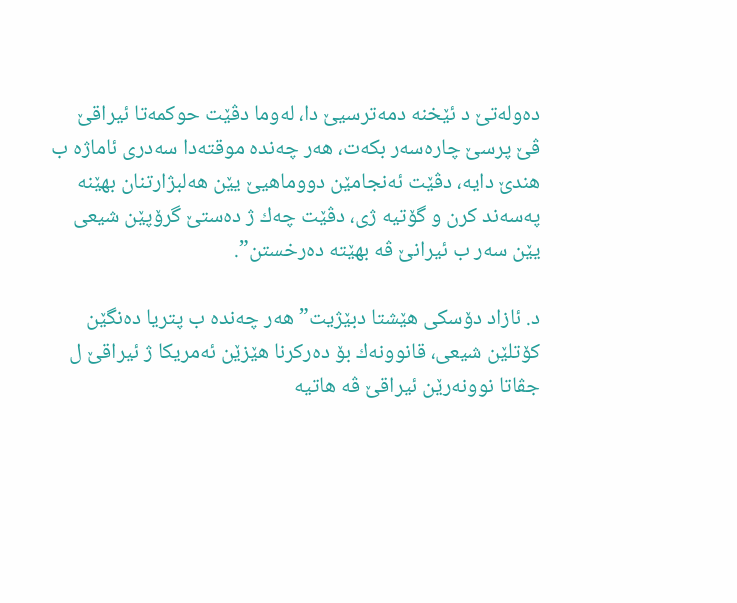ده‌وله‌تێ‌ د ئێخنه‌ دمه‌ترسیێ‌ دا، له‌وما دڤێت حوكمه‌تا ئیراقێ ڤێ‌ پرسێ‌ چاره‌سه‌ر بكه‌ت، هه‌ر چه‌نده‌ موقته‌دا سه‌دری ئاماژه‌ ب هندێ‌ دایه‌، دڤێت ئه‌نجامێن دووماهیێ‌ یێن هه‌لبژارتنان بهێنه‌ په‌سه‌ند كرن و گۆتیه‌ ژی، دڤێت چه‌ك ژ ده‌ستێ‌ گرۆپێن شیعی یێن سه‌ر ب ئیرانێ‌ ڤه‌ بهێته‌ ده‌رخستن”.

د. ئازاد دۆسكی هێشتا دبێژیت” هه‌ر چه‌نده‌ ب پتریا ده‌نگێن كۆتلێن شیعی، قانوونه‌ك بۆ ده‌ركرنا هێزێن ئه‌مریكا ژ ئیراقێ ل جڤاتا نوونه‌رێن ئیراقێ ڤه‌ هاتیه‌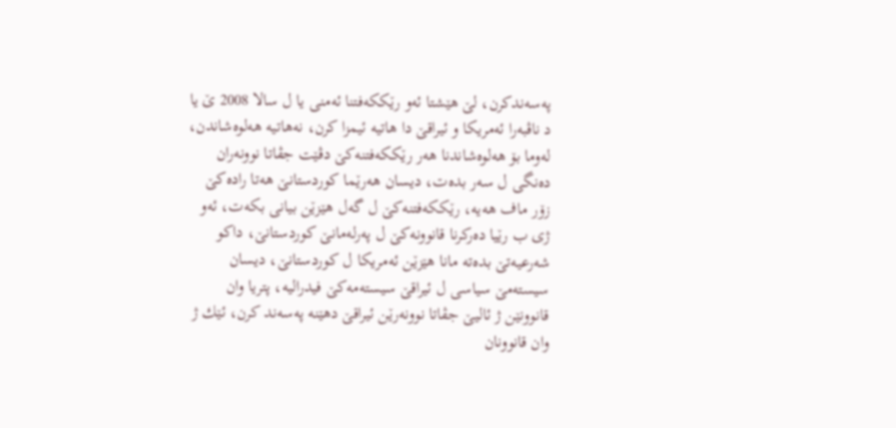په‌سه‌ندكرن، لێ‌ هێشتا ئه‌و رێككه‌فتنا ئه‌منی یا ل سالا 2008 ێ‌ یا د ناڤبه‌را ئه‌مریكا و ئیراقێ دا هاتیه‌ ئیمزا كرن، نه‌هاتیه‌ هه‌لوه‌شاندن، له‌وما بۆ هه‌لوه‌شاندنا هه‌ر رێككه‌فتنه‌كێ‌ دڤێت جڤاتا نوونه‌ران ده‌نگی ل سه‌ر بده‌ت، دیسان هه‌رێما كوردستانێ‌ هه‌تا راده‌كێ‌ زۆر ماف هه‌یه‌، رێككه‌فتنه‌كێ‌ ل گه‌ل هێزێن بیانی بكه‌ت، ئه‌و ژی ب رێیا ده‌ركرنا قانوونه‌كێ‌ ل په‌رله‌مانێ‌ كوردستانێ‌، داكو شه‌رعیه‌تێ‌ بده‌ته‌ مانا هێزێن ئه‌مریكا ل كوردستانێ‌، دیسان سیسته‌مێ‌ سیاسی ل ئیراقێ سیسته‌مه‌كێ‌ فیدرالیه‌، پتریا وان قانوونێن ژ ئالیێ جڤاتا نوونه‌رێن ئیراقێ دهێنه‌ په‌سه‌ند كرن، ئێك ژ وان قانوونان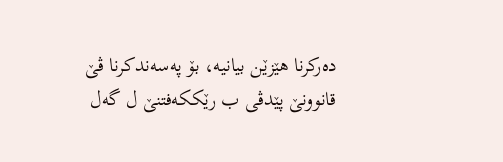ده‌ركرنا هێزێن بیانیه‌، بۆ په‌سه‌ندكرنا ڤێ‌ قانوونێ‌ پێدڤی ب رێككه‌فتنێ‌ ل گه‌ل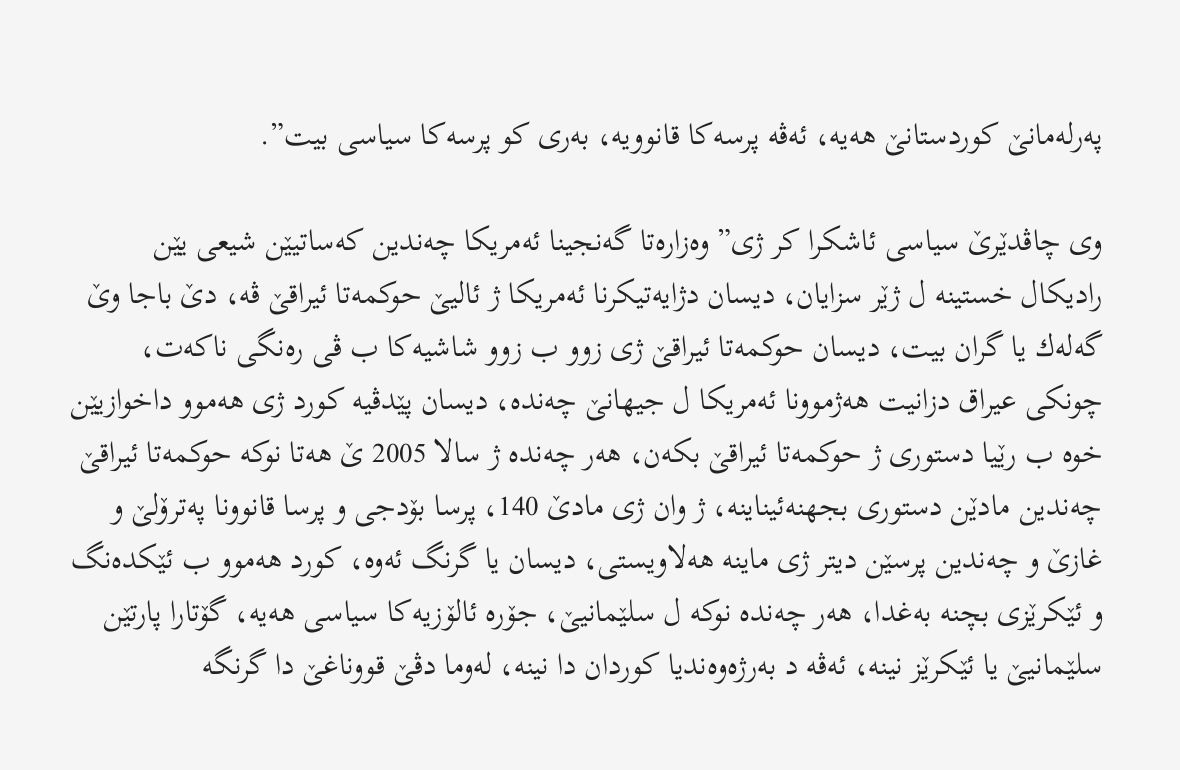په‌رله‌مانێ‌ كوردستانێ‌ هه‌یه‌، ئه‌ڤه‌ پرسه‌كا قانوویه‌، به‌ری كو پرسه‌كا سیاسی بیت”.

وی چاڤدێرێ‌ سیاسی ئاشكرا كر ژی” وه‌زاره‌تا گه‌نجینا ئه‌مریكا چه‌ندین كه‌ساتیێن شیعی یێن رادیكال خستینه‌ ل ژێر سزایان، دیسان دژایه‌تیكرنا ئه‌مریكا ژ ئالیێ‌ حوكمه‌تا ئیراقێ ڤه‌، دێ‌ باجا وێ‌ گه‌له‌ك یا گران بیت، دیسان حوكمه‌تا ئیراقێ ژی زوو ب زوو شاشیه‌كا ب ڤی ره‌نگی ناكه‌ت، چونكی عیراق دزانیت هه‌ژموونا ئه‌مریكا ل جیهانێ‌ چه‌نده‌، دیسان پێدڤیه‌ كورد ژی هه‌موو داخوازیێن خوه‌ ب رێیا دستوری ژ حوكمه‌تا ئیراقێ بكه‌ن، هه‌ر چه‌نده‌ ژ سالا 2005 ێ‌ هه‌تا نوكه‌ حوكمه‌تا ئیراقێ چه‌ندین مادێن دستوری بجهنه‌ئیناینه‌، ژ وان ژی مادێ‌ 140، پرسا بۆدجی و پرسا قانوونا په‌ترۆلێ و غازێ‌ و چه‌ندین پرسێن دیتر ژی ماینه‌ هه‌لاویستی، دیسان یا گرنگ ئه‌وه‌، كورد هه‌موو ب ئێكده‌نگ و ئێكرێزی بچنه‌ به‌غدا، هه‌ر چه‌نده‌ نوكه‌ ل سلێمانیێ‌، جۆره‌ ئالۆزیه‌كا سیاسی هه‌یه‌، گۆتارا پارتێن سلێمانیێ‌ یا ئێكرێز نینه‌، ئه‌ڤه‌ د به‌رژه‌وه‌ندیا كوردان دا نینه‌، له‌وما دڤێ‌ قووناغێ‌ دا گرنگه‌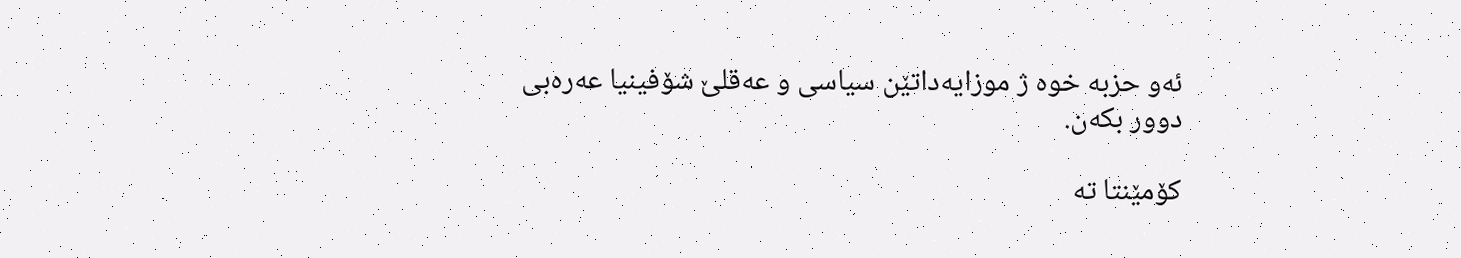ئه‌و حزبه‌ خوه‌ ژ موزایه‌داتێن سیاسی و عه‌قلێ‌ شۆفینیا عه‌ره‌بی دوور بكه‌ن.

کۆمێنتا تە